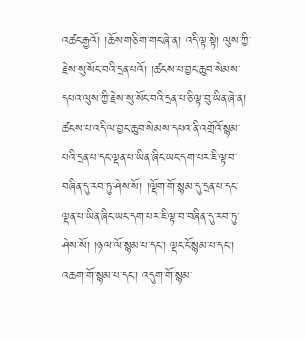འཚང་རྒྱའོ། །ཆོས་གཅིག་གང་ཞེ་ན། འདི་ལྟ་སྟེ། ལུས་ཀྱི་རྗེས་སུ་སོང་བའི་དྲན་པའོ། །ཚངས་པ་བྱང་ཆུབ་སེམས་དཔའ་ལུས་ཀྱི་རྗེས་སུ་སོང་བའི་དྲན་པ་ཅི་ལྟ་བུ་ཡིན་ཞེ་ན། ཚངས་པ་འདི་ལ་བྱང་ཆུབ་སེམས་དཔའ་ནི་འགྲོའོ་སྙམ་པའི་དྲན་པ་དང་ལྡན་པ་ཡིན་ཞིང་ཡང་དག་པར་ཇི་ལྟ་བ་བཞིན་དུ་རབ་ཏུ་ཤེས་སོ། །ལྡོག་གོ་སྙམ་དུ་དྲན་པ་དང་ལྡན་པ་ཡིན་ཞིང་ཡང་དག་པར་ཇི་ལྟ་བ་བཞིན་དུ་རབ་ཏུ་ཤེས་སོ། །ཉལ་ལོ་སྙམ་པ་དང་། ལྡང་ངོ་སྙམ་པ་དང་། འཆག་གོ་སྙམ་པ་དང་། འདུག་གོ་སྙམ་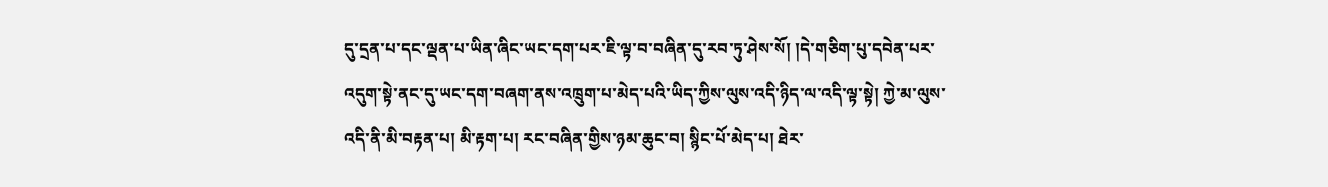དུ་དྲན་པ་དང་ལྡན་པ་ཡིན་ཞིང་ཡང་དག་པར་ཇི་ལྟ་བ་བཞིན་དུ་རབ་ཏུ་ཤེས་སོ། །དེ་གཅིག་པུ་དབེན་པར་འདུག་སྟེ་ནང་དུ་ཡང་དག་བཞག་ནས་འཁྲུག་པ་མེད་པའི་ཡིད་ཀྱིས་ལུས་འདི་ཉིད་ལ་འདི་ལྟ་སྟེ། ཀྱེ་མ་ལུས་འདི་ནི་མི་བརྟན་པ། མི་རྟག་པ། རང་བཞིན་གྱིས་ཉམ་ཆུང་བ། སྙིང་པོ་མེད་པ། ཐེར་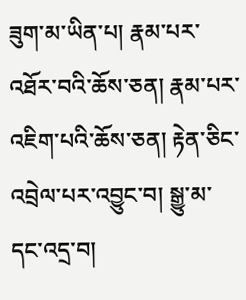ཟུག་མ་ཡིན་པ། རྣམ་པར་འཐོར་བའི་ཆོས་ཅན། རྣམ་པར་འཇིག་པའི་ཆོས་ཅན། རྟེན་ཅིང་འབྲེལ་པར་འབྱུང་བ། སྒྱུ་མ་དང་འདྲ་བ།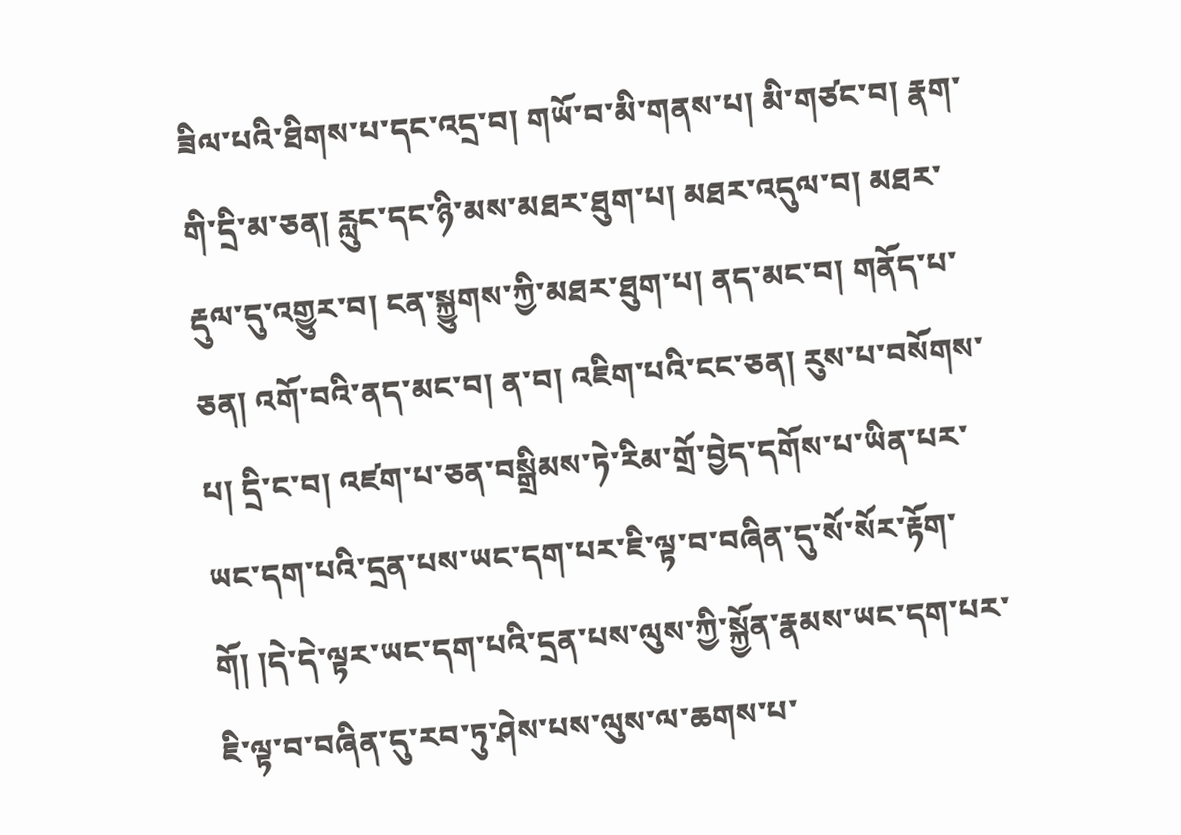ཟིལ་པའི་ཐིགས་པ་དང་འདྲ་བ། གཡོ་བ་མི་གནས་པ། མི་གཙང་བ། རྣག་གི་དྲི་མ་ཅན། རླུང་དང་ཉི་མས་མཐར་ཐུག་པ། མཐར་འདུལ་བ། མཐར་རྡུལ་དུ་འགྱུར་བ། ངན་སྐྱུགས་ཀྱི་མཐར་ཐུག་པ། ནད་མང་བ། གནོད་པ་ཅན། འགོ་བའི་ནད་མང་བ། ན་བ། འཇིག་པའི་ངང་ཅན། རུས་པ་བསོགས་པ། དྲི་ང་བ། འཛག་པ་ཅན་བསྒྲིམས་ཏེ་རིམ་གྲོ་བྱེད་དགོས་པ་ཡིན་པར་ཡང་དག་པའི་དྲན་པས་ཡང་དག་པར་ཇི་ལྟ་བ་བཞིན་དུ་སོ་སོར་རྟོག་གོ། །དེ་དེ་ལྟར་ཡང་དག་པའི་དྲན་པས་ལུས་ཀྱི་སྐྱོན་རྣམས་ཡང་དག་པར་ཇི་ལྟ་བ་བཞིན་དུ་རབ་ཏུ་ཤེས་པས་ལུས་ལ་ཆགས་པ་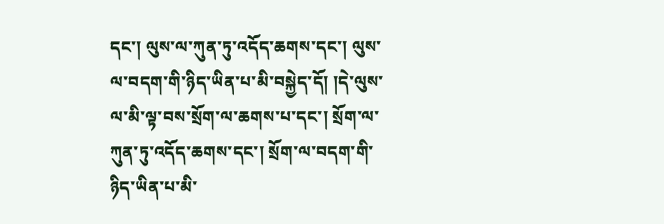དང་། ལུས་ལ་ཀུན་ཏུ་འདོད་ཆགས་དང་། ལུས་ལ་བདག་གི་ཉིད་ཡིན་པ་མི་བསྐྱེད་དོ། །དེ་ལུས་ལ་མི་ལྟ་བས་སྲོག་ལ་ཆགས་པ་དང་། སྲོག་ལ་ཀུན་ཏུ་འདོད་ཆགས་དང་། སྲོག་ལ་བདག་གི་ཉིད་ཡིན་པ་མི་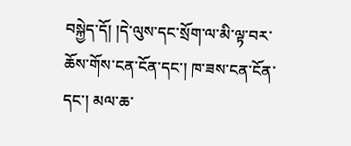བསྐྱེད་དོ། །དེ་ལུས་དང་སྲོག་ལ་མི་ལྟ་བར་ཆོས་གོས་ངན་ངོན་དང་། ཁ་ཟས་ངན་ངོན་དང་། མལ་ཆ་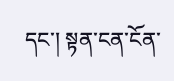དང་། སྟན་ངན་ངོན་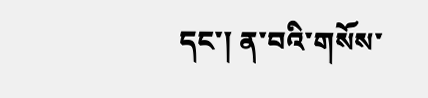དང་། ན་བའི་གསོས་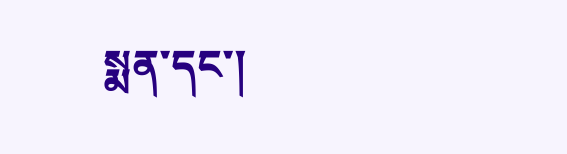སྨན་དང་།